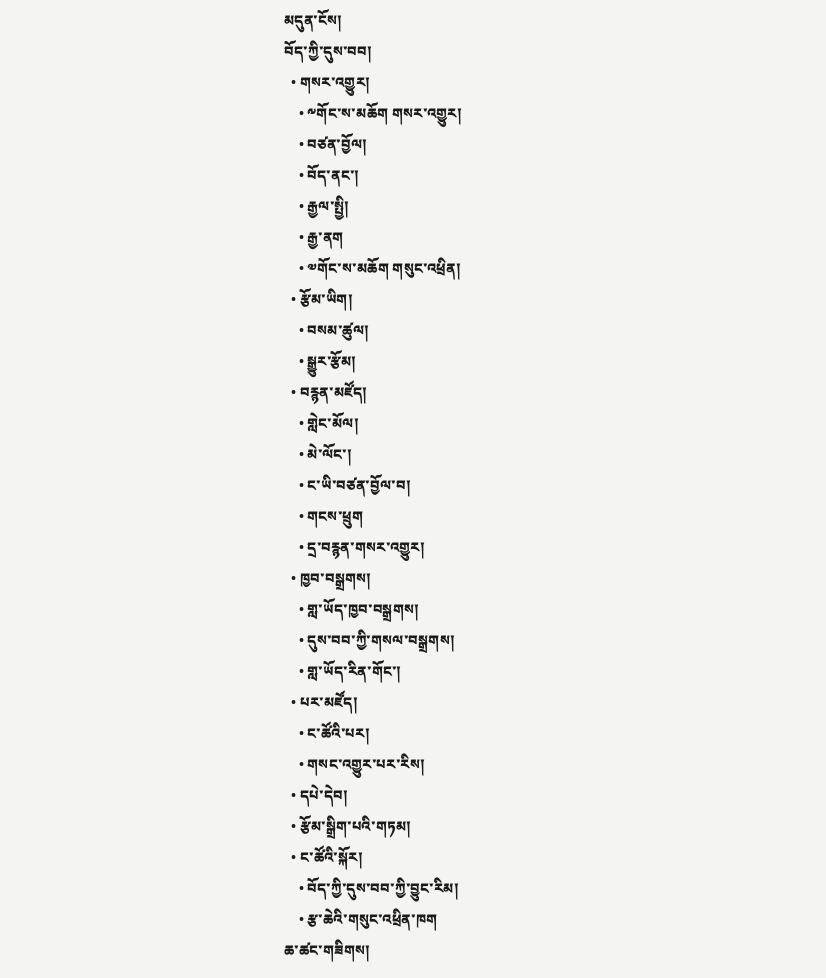མདུན་ངོས།
བོད་ཀྱི་དུས་བབ།
  • གསར་འགྱུར།
    • ༸གོང་ས་མཆོག གསར་འགྱུར།
    • བཙན་བྱོལ།
    • བོད་ནང་།
    • རྒྱལ་སྤྱི།
    • རྒྱ་ནག
    • ༧གོང་ས་མཆོག གསུང་འཕྲིན།
  • རྩོམ་ཡིག།
    • བསམ་ཚུལ།
    • སྒྱུར་རྩོམ།
  • བརྙན་མཛོད།
    • གླེང་མོལ།
    • མེ་ལོང་།
    • ང་ཡི་བཙན་བྱོལ་བ།
    • གངས་ཕྲུག
    • དྲ་བརྙན་གསར་འགྱུར།
  • ཁྱབ་བསྒྲགས།
    • གླ་ཡོད་ཁྱབ་བསྒྲགས།
    • དུས་བབ་ཀྱི་གསལ་བསྒྲགས།
    • གླ་ཡོད་རིན་གོང་།
  • པར་མཛོད།
    • ང་ཚོའི་པར།
    • གསང་འགྱུར་པར་རིས།
  • དཔེ་དེབ།
  • རྩོམ་སྒྲིག་པའི་གཏམ།
  • ང་ཚོའི་སྐོར།
    • བོད་ཀྱི་དུས་བབ་ཀྱི་བྱུང་རིམ།
    • རྩ་ཆེའི་གསུང་འཕྲིན་ཁག
ཆ་ཚང་གཟིགས།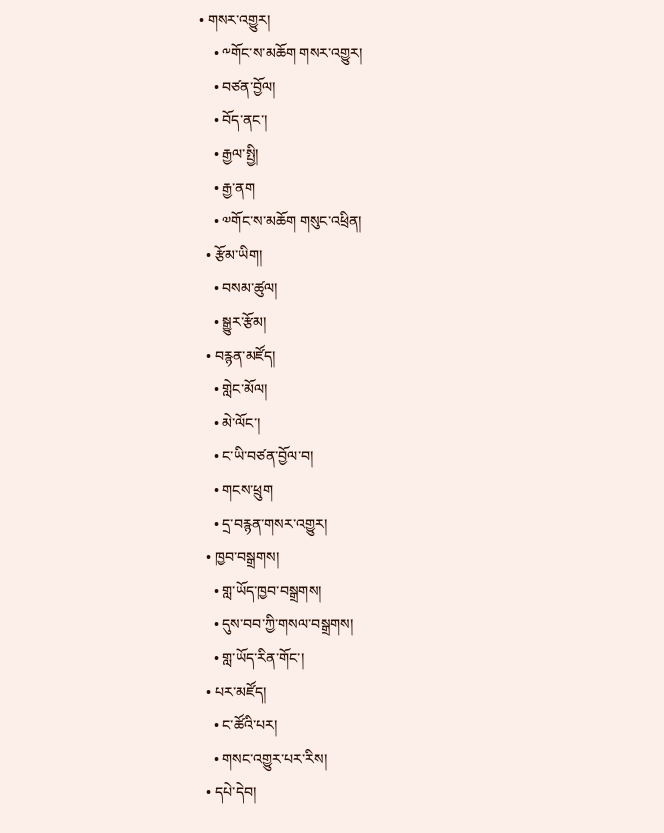• གསར་འགྱུར།
    • ༸གོང་ས་མཆོག གསར་འགྱུར།
    • བཙན་བྱོལ།
    • བོད་ནང་།
    • རྒྱལ་སྤྱི།
    • རྒྱ་ནག
    • ༧གོང་ས་མཆོག གསུང་འཕྲིན།
  • རྩོམ་ཡིག།
    • བསམ་ཚུལ།
    • སྒྱུར་རྩོམ།
  • བརྙན་མཛོད།
    • གླེང་མོལ།
    • མེ་ལོང་།
    • ང་ཡི་བཙན་བྱོལ་བ།
    • གངས་ཕྲུག
    • དྲ་བརྙན་གསར་འགྱུར།
  • ཁྱབ་བསྒྲགས།
    • གླ་ཡོད་ཁྱབ་བསྒྲགས།
    • དུས་བབ་ཀྱི་གསལ་བསྒྲགས།
    • གླ་ཡོད་རིན་གོང་།
  • པར་མཛོད།
    • ང་ཚོའི་པར།
    • གསང་འགྱུར་པར་རིས།
  • དཔེ་དེབ།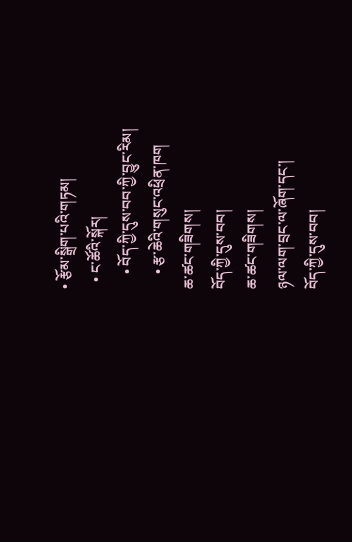• རྩོམ་སྒྲིག་པའི་གཏམ།
  • ང་ཚོའི་སྐོར།
    • བོད་ཀྱི་དུས་བབ་ཀྱི་བྱུང་རིམ།
    • རྩ་ཆེའི་གསུང་འཕྲིན་ཁག
ཆ་ཚང་གཟིགས།
བོད་ཀྱི་དུས་བབ།
ཆ་ཚང་གཟིགས།
ཉལ་ལག་བྲང་ལ་ཞོག་དང་།
བོད་ཀྱི་དུས་བབ།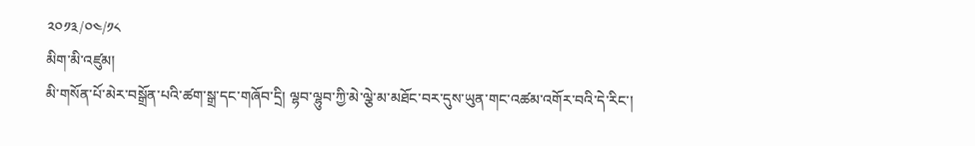༢༠༡༣/༠༤/༡༨
མིག་མི་འཛུམ།
མི་གསོན་པོ་མེར་བསྒྲོན་པའི་ཚག་སྒྲ་དང་གཞོབ་དྲི། ལྷབ་ལྷུབ་ཀྱི་མེ་ལྕེ་མ་མཐོང་བར་དུས་ཡུན་གང་འཚམ་འགོར་བའི་དེ་རིང་།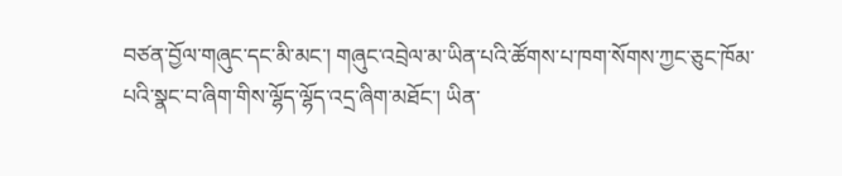བཙན་བྱོལ་གཞུང་དང་མི་མང་། གཞུང་འབྲེལ་མ་ཡིན་པའི་ཚོགས་པ་ཁག་སོགས་ཀྱང་ཅུང་ཁོམ་པའི་སྣང་བ་ཞིག་གིས་ལྷོད་ལྷོད་འདྲ་ཞིག་མཐོང་། ཡིན་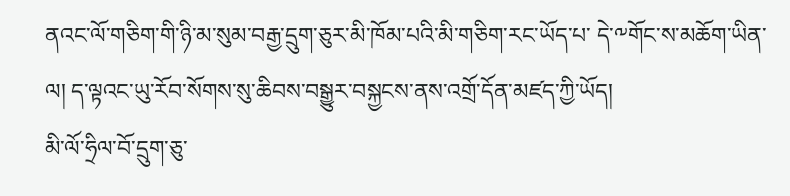ནའང་ལོ་གཅིག་གི་ཉི་མ་སུམ་བརྒྱ་དྲུག་ཅུར་མི་ཁོམ་པའི་མི་གཅིག་རང་ཡོད་པ་ དེ་༸གོང་ས་མཆོག་ཡིན་ལ། ད་ལྟའང་ཡུ་རོབ་སོགས་སུ་ཆིབས་བསྒྱུར་བསྐྱངས་ནས་འགྲོ་དོན་མཛད་ཀྱི་ཡོད།
མི་ལོ་ཧྲིལ་བོ་དྲུག་ཅུ་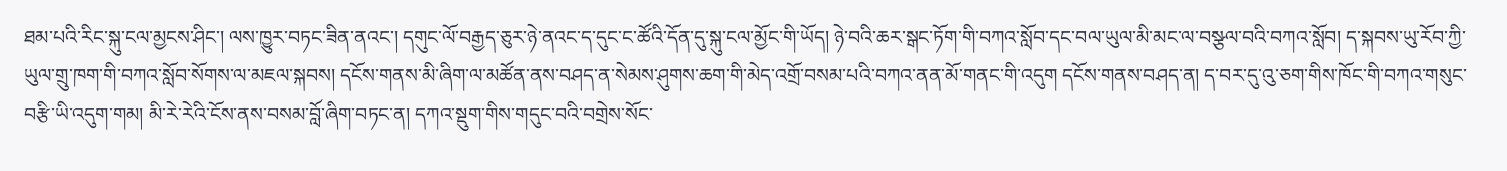ཐམ་པའི་རིང་སྐུ་ངལ་མྱངས་ཤིང་། ལས་ཁྱུར་བཏང་ཟིན་ནའང་། དགུང་ལོ་བརྒྱད་ཅུར་ཉེ་ནའང་ད་དུང་ང་ཚོའི་དོན་དུ་སྐུ་ངལ་མྱོང་གི་ཡོད། ཉེ་བའི་ཆར་སྒང་ཏོག་གི་བཀའ་སློབ་དང་བལ་ཡུལ་མི་མང་ལ་བསྩལ་བའི་བཀའ་སློབ། ད་སྐབས་ཡུ་རོབ་ཀྱི་ཡུལ་གྲུ་ཁག་གི་བཀའ་སློབ་སོགས་ལ་མཇལ་སྐབས། དངོས་གནས་མི་ཞིག་ལ་མཚོན་ནས་བཤད་ན་སེམས་ཤུགས་ཆག་གི་མེད་འགྲོ་བསམ་པའི་བཀའ་ནན་མོ་གནང་གི་འདུག དངོས་གནས་བཤད་ན། ད་བར་དུ་འུ་ཅག་གིས་ཁོང་གི་བཀའ་གསུང་བརྩི་ཡི་འདུག་གམ། མི་རེ་རེའི་ངོས་ནས་བསམ་བློ་ཞིག་བཏང་ན། དཀའ་སྡུག་གིས་གདུང་བའི་བགྲེས་སོང་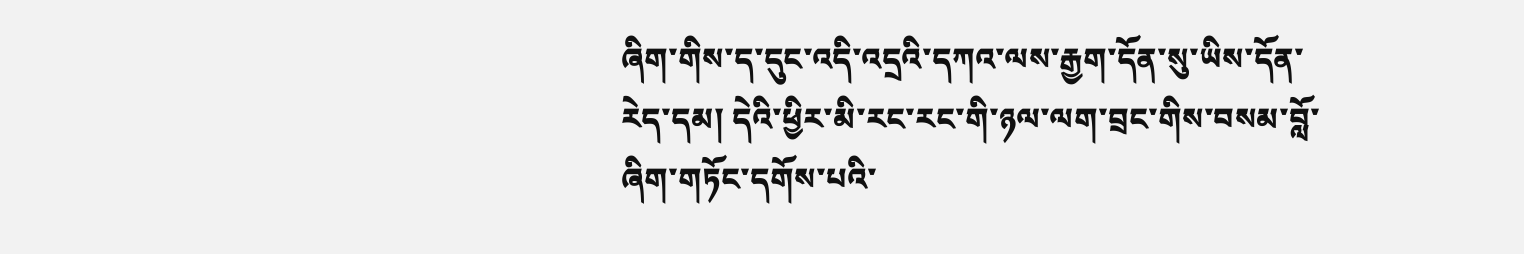ཞིག་གིས་ད་དུང་འདི་འདྲའི་དཀའ་ལས་རྒྱག་དོན་སུ་ཡིས་དོན་རེད་དམ། དེའི་ཕྱིར་མི་རང་རང་གི་ཉལ་ལག་བྲང་གིས་བསམ་བློ་ཞིག་གཏོང་དགོས་པའི་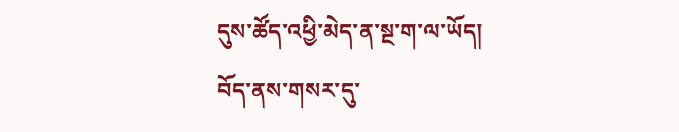དུས་ཚོད་འཕྱི་མེད་ན་སྔ་ག་ལ་ཡོད།
བོད་ནས་གསར་དུ་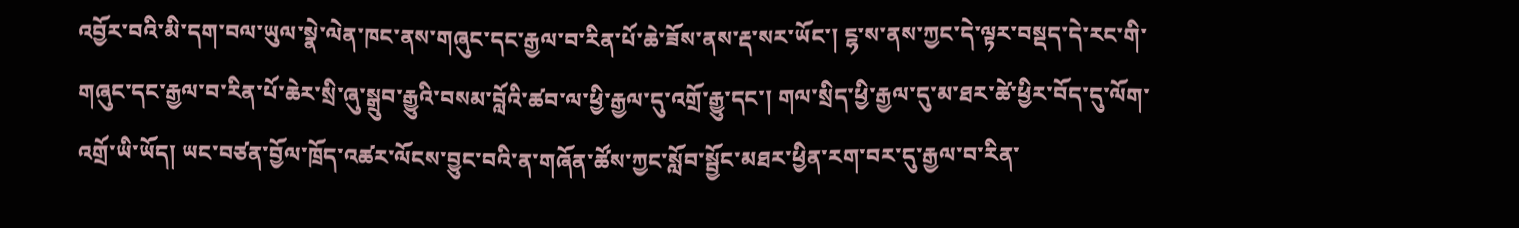འབྱོར་བའི་མི་དག་བལ་ཡུལ་སྣེ་ལེན་ཁང་ནས་གཞུང་དང་རྒྱལ་བ་རིན་པོ་ཆེ་ཟོས་ནས་རྡ་སར་ཡོང་། ངྷ་ས་ནས་ཀྱང་དེ་ལྟར་བསྡད་དེ་རང་གི་གཞུང་དང་རྒྱལ་བ་རིན་པོ་ཆེར་སྲི་ཞུ་སྒྲུབ་རྒྱུའི་བསམ་བློའི་ཚབ་ལ་ཕྱི་རྒྱལ་དུ་འགྲོ་རྒྱུ་དང་། གལ་སྲིད་ཕྱི་རྒྱལ་དུ་མ་ཐར་ཚེ་ཕྱིར་བོད་དུ་ལོག་འགྲོ་ཡི་ཡོད། ཡང་བཙན་བྱོལ་ཁྲོད་འཚར་ལོངས་བྱུང་བའི་ན་གཞོན་ཚོས་ཀྱང་སློབ་སྦྱོང་མཐར་ཕྱིན་རག་བར་དུ་རྒྱལ་བ་རིན་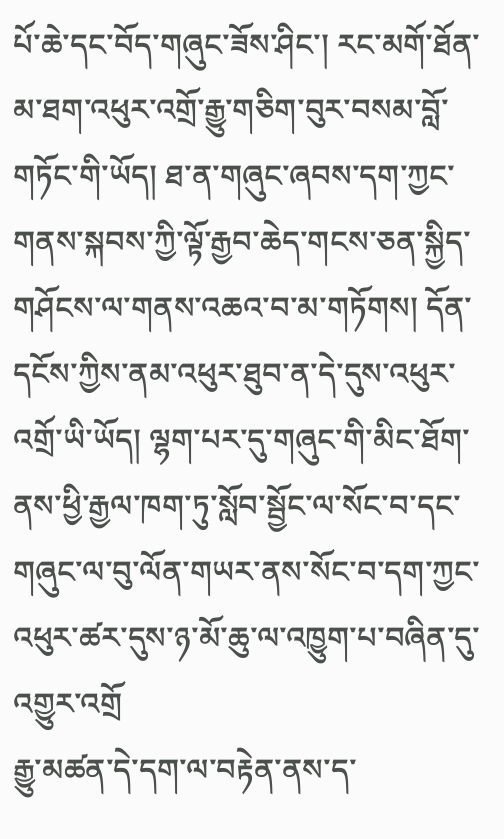པོ་ཆེ་དང་བོད་གཞུང་ཟོས་ཤིང་། རང་མགོ་ཐོན་མ་ཐག་འཕུར་འགྲོ་རྒྱུ་གཅིག་བུར་བསམ་བློ་གཏོང་གི་ཡོད། ཐ་ན་གཞུང་ཞབས་དག་ཀྱང་གནས་སྐབས་ཀྱི་ལྟོ་རྒྱབ་ཆེད་གངས་ཅན་སྐྱིད་གཤོངས་ལ་གནས་འཆའ་བ་མ་གཏོགས། དོན་དངོས་ཀྱིས་ནམ་འཕུར་ཐུབ་ན་དེ་དུས་འཕུར་འགྲོ་ཡི་ཡོད། ལྷག་པར་དུ་གཞུང་གི་མིང་ཐོག་ནས་ཕྱི་རྒྱལ་ཁག་ཏུ་སློབ་སྦྱོང་ལ་སོང་བ་དང་གཞུང་ལ་བུ་ལོན་གཡར་ནས་སོང་བ་དག་ཀྱང་འཕུར་ཚར་དུས་ཉ་མོ་ཆུ་ལ་འཁྱུག་པ་བཞིན་དུ་འགྱུར་འགྲོ
རྒྱུ་མཚན་དེ་དག་ལ་བརྟེན་ནས་ད་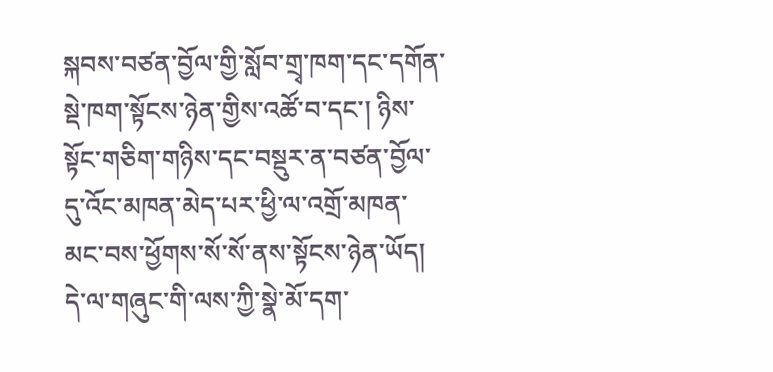སྐབས་བཙན་བྱོལ་གྱི་སློབ་གྲྭ་ཁག་དང་དགོན་སྡེ་ཁག་སྟོངས་ཉེན་གྱིས་འཚོ་བ་དང་། ཉིས་སྟོང་གཅིག་གཉིས་དང་བསྡུར་ན་བཙན་བྱོལ་དུ་འོང་མཁན་མེད་པར་ཕྱི་ལ་འགྲོ་མཁན་མང་བས་ཕྱོགས་སོ་སོ་ནས་སྟོངས་ཉེན་ཡོད། དེ་ལ་གཞུང་གི་ལས་ཀྱི་སྣེ་མོ་དག་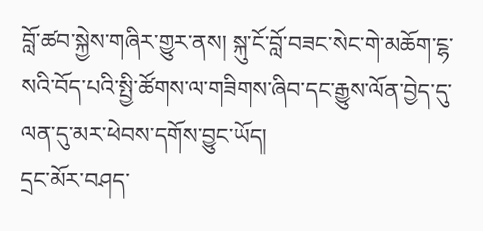བློ་ཚབ་སྐྱེས་གཞིར་གྱུར་ནས། སྐུ་ངོ་བློ་བཟང་སེང་གེ་མཆོག་ངྷ་སའི་བོད་པའི་སྤྱི་ཚོགས་ལ་གཟིགས་ཞིབ་དང་རྒྱུས་ལོན་བྱེད་དུ་ལན་དུ་མར་ཕེབས་དགོས་བྱུང་ཡོད།
དྲང་མོར་བཤད་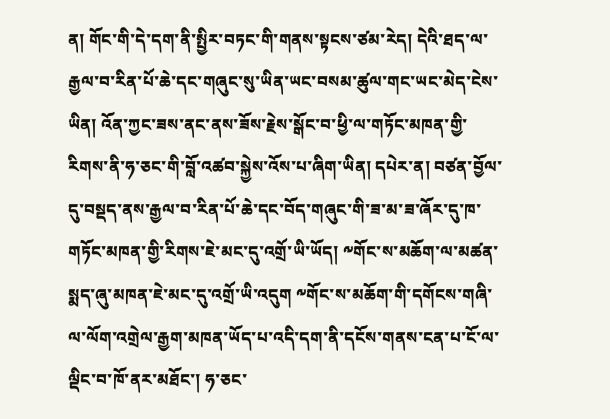ན། གོང་གི་དེ་དག་ནི་སྤྱིར་བཏང་གི་གནས་སྟངས་ཙམ་རེད། དེའི་ཐད་ལ་རྒྱལ་བ་རིན་པོ་ཆེ་དང་གཞུང་སུ་ཡིན་ཡང་བསམ་ཚུལ་གང་ཡང་མེད་ངེས་ཡིན། འོན་ཀྱང་ཟས་ནང་ནས་ཟོས་རྗེས་སྒོང་བ་ཕྱི་ལ་གཏོང་མཁན་གྱི་རིགས་ནི་ཧ་ཅང་གི་བློ་འཚབ་སྐྱེས་འོས་པ་ཞིག་ཡིན། དཔེར་ན། བཙན་བྱོལ་དུ་བསྡད་ནས་རྒྱལ་བ་རིན་པོ་ཆེ་དང་བོད་གཞུང་གི་ཟ་མ་ཟ་ཞོར་དུ་ཁ་གཏོང་མཁན་གྱི་རིགས་ཇེ་མང་དུ་འགྲོ་ཡི་ཡོད། ༸གོང་ས་མཆོག་ལ་མཚན་སྨད་ཞུ་མཁན་ཇེ་མང་དུ་འགྲོ་ཡི་འདུག ༸གོང་ས་མཆོག་གི་དགོངས་གཞི་ལ་ལོག་འགྲེལ་རྒྱག་མཁན་ཡོད་པ་འདི་དག་ནི་དངོས་གནས་ངན་པ་ངོ་ལ་ལྡིང་བ་ཁོ་ནར་མཐོང་། ཧ་ཅང་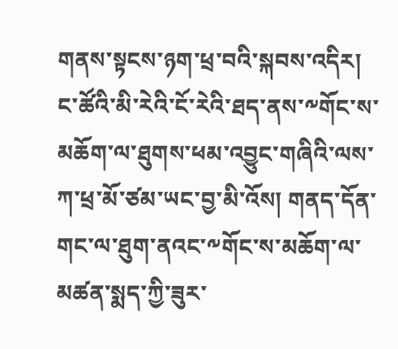གནས་སྟངས་ཉག་ཕྲ་བའི་སྐབས་འདིར། ང་ཚོའི་མི་རེའི་ངོ་རེའི་ཐད་ནས་༸གོང་ས་མཆོག་ལ་ཐུགས་ཕམ་འབྱུང་གཞིའི་ལས་ཀ་ཕྲ་མོ་ཙམ་ཡང་བྱ་མི་འོས། གནད་དོན་གང་ལ་ཐུག་ནའང་༸གོང་ས་མཆོག་ལ་མཚན་སྨད་ཀྱི་ཟུར་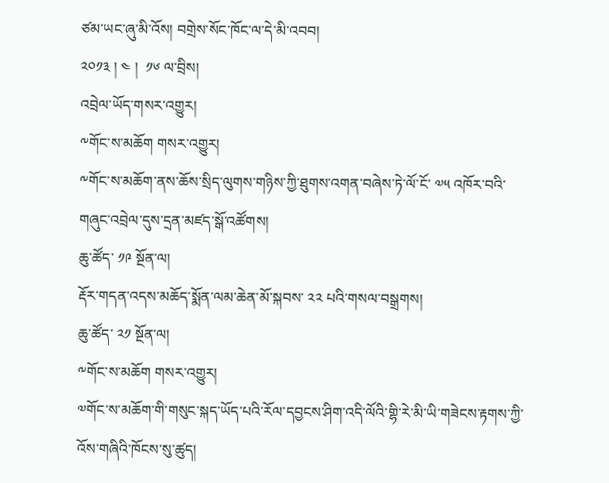ཙམ་ཡང་ཞུ་མི་འོས། བགྲེས་སོང་ཁོང་ལ་དེ་མི་འབབ།
༢༠༡༣ ། ༤ །  ༡༦ ལ་བྲིས།
འབྲེལ་ཡོད་གསར་འགྱུར།
༸གོང་ས་མཆོག གསར་འགྱུར།
༸གོང་ས་མཆོག་ནས་ཆོས་སྲིད་ལུགས་གཉིས་ཀྱི་ཐུགས་འགན་བཞེས་ཏེ་ལོ་ངོ་ ༧༥ འཁོར་བའི་གཞུང་འབྲེལ་དུས་དྲན་མཛད་སྒོ་འཚོགས།
ཆུ་ཚོད་ ༡༩ སྔོན་ལ།
རྡོར་གདན་འདས་མཆོད་སྨོན་ལམ་ཆེན་མོ་སྐབས་ ༢༢ པའི་གསལ་བསྒྲགས།
ཆུ་ཚོད་ ༢༡ སྔོན་ལ།
༸གོང་ས་མཆོག གསར་འགྱུར།
༧གོང་ས་མཆོག་གི་གསུང་སྐད་ཡོད་པའི་རོལ་དབྱངས་ཤིག་འདི་ལོའི་གྷི་རེ་མི་ཡི་གཟེངས་རྟགས་ཀྱི་འོས་གཞིའི་ཁོངས་སུ་ཚུད།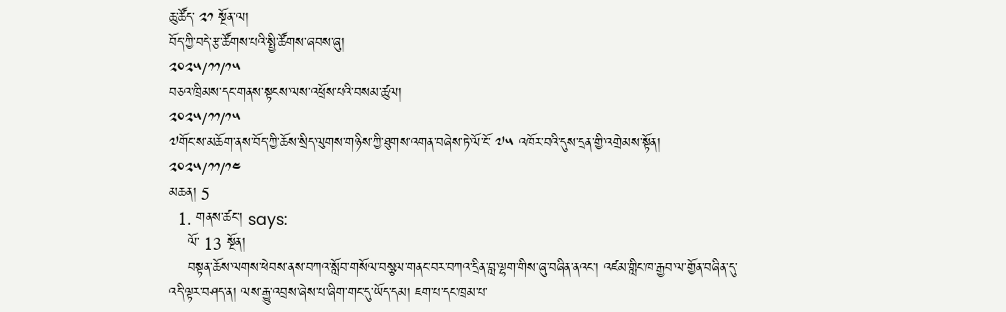ཆུ་ཚོད་ ༢༡ སྔོན་ལ།
བོད་ཀྱི་བདེ་རྩ་ཚོགས་པའི་སྤྱི་ཚོགས་ཞབས་ཞུ།
༢༠༢༥/༡༡/༡༥
བཅའ་ཁྲིམས་དང་གནས་སྟངས་ལས་འཕྲོས་པའི་བསམ་ཚུལ།
༢༠༢༥/༡༡/༡༥
༧གོང་ས་མཆོག་ནས་བོད་ཀྱི་ཆོས་སྲིད་ལུགས་གཉིས་ཀྱི་ཐུགས་འགན་བཞེས་ཏེ་ལོ་ངོ་ ༧༥ འཁོར་བའི་དུས་དྲན་གྱི་འགྲེམས་སྟོན།
༢༠༢༥/༡༡/༡༤
མཆན། 5
  1. གནས་ཚང་། says:
    ལོ་ 13 སྔོན།
    བསྟན་ཆོས་ལགས་ཕེབས་ནས་བཀའ་སློབ་གསོལ་བསྩལ་གནང་བར་བཀའ་དྲིན་བླ་ལྷག་གིས་ཞུ་བཞིན་ནའང་། འཛམ་གླིང་ཁ་རྒྱབ་ལ་གྱོན་བཞིན་དུ་འདི་ལྟར་བཤད་ན། ལས་རྒྱུ་འབྲས་ཞེས་པ་ཞིག་གང་དུ་ཡོད་དམ། ཇག་པ་དང་ཁྲམ་པ་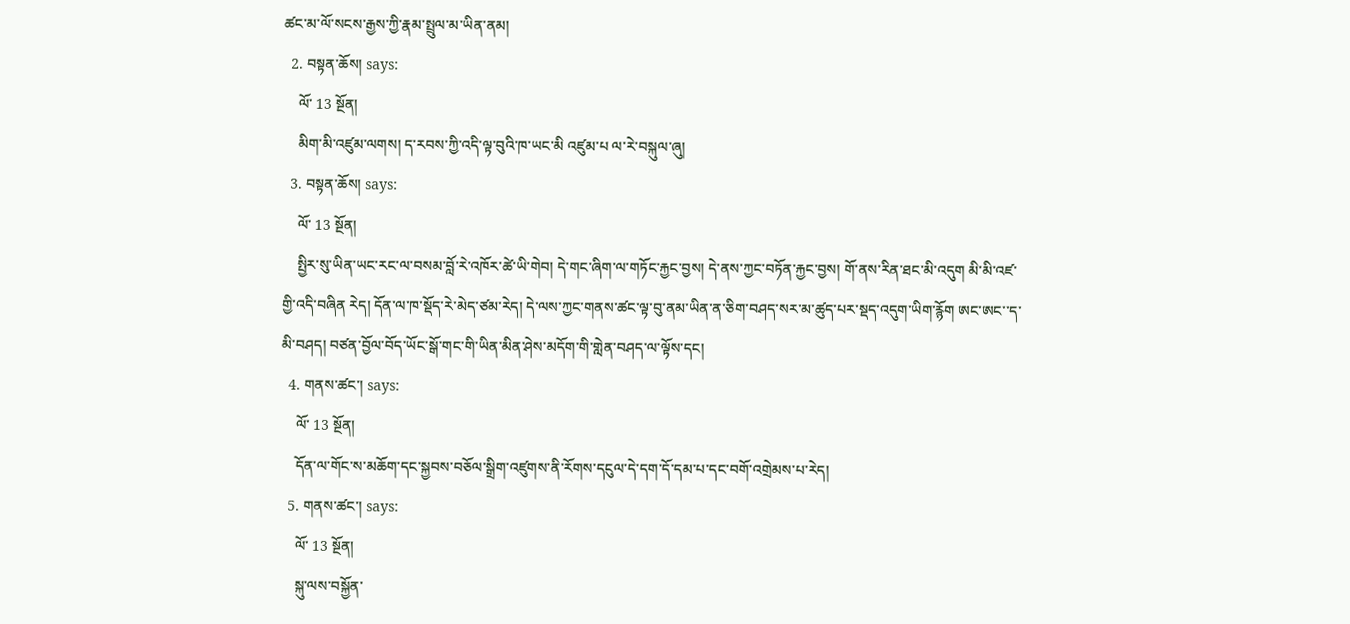ཚང་མ་ལོ་སངས་རྒྱས་ཀྱི་རྣམ་སྤྲུལ་མ་ཡིན་ནམ།
  2. བསྟན་ཆོས། says:
    ལོ་ 13 སྔོན།
    མིག་མི་འཛུམ་ལགས། ད་རབས་ཀྱི་འདི་ལྟ་བུའི་ཁ་ཡང་མི འཛུམ་པ ལ་རེ་བསྐུལ་ཞུ།
  3. བསྟན་ཆོས། says:
    ལོ་ 13 སྔོན།
    སྤྱིར་སུ་ཡིན་ཡང་རང་ལ་བསམ་བློ་རེ་འཁོར་ཚེ་ཡི་གེབ། དེ་གང་ཞིག་ལ་གཏོང་རྐྱང་བྱས། དེ་ནས་ཀྱང་བཏོན་རྐྱང་བྱས། གོ་ནས་རིན་ཐང་མི་འདུག མི་མི་འཛ་གྱི་འདི་བཞིན རེད། དོན་ལ་ཁ་སྡོད་རེ་མེད་ཙམ་རེད། དེ་ལས་ཀྱང་གནས་ཚང་ལྟ་བུ་ནམ་ཡིན་ན་ཅིག་བཤད་སར་མ་ཚུད་པར་སྡད་འདུག་ཡིག་རྙོག ཨང་ཨང་་ད་མི་བཤད། བཙན་བྱོལ་བོད་ཡོང་སྒོ་གང་གི་ཡིན་མིན་ཤེས་མདོག་གི་གླེན་བཤད་ལ་ལྟོས་དང།
  4. གནས་ཚང་། says:
    ལོ་ 13 སྔོན།
    དོན་ལ་གོང་ས་མཆོག་དང་སྐྱབས་བཅོལ་སྒྲིག་འཛུགས་ནི་རོགས་དངུལ་དེ་དག་དོ་དམ་པ་དང་བགོ་འགྲེམས་པ་རེད།
  5. གནས་ཚང་། says:
    ལོ་ 13 སྔོན།
    སྐུ་ལས་བསྐྱོན་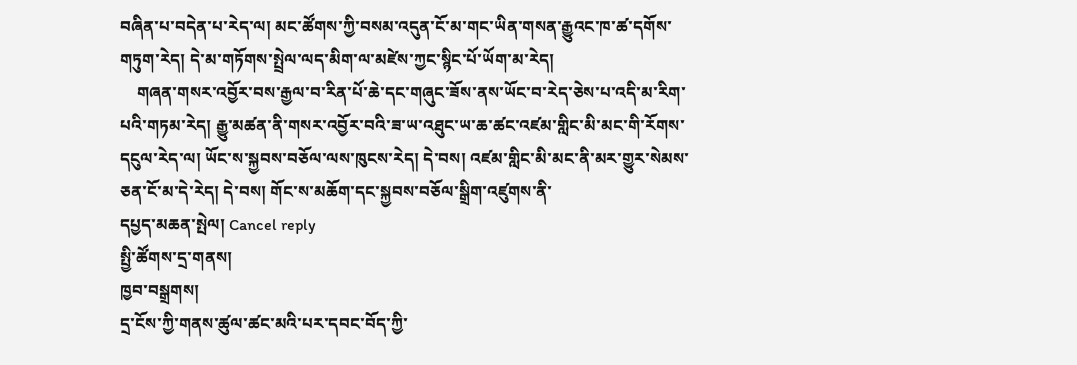བཞིན་པ་བདེན་པ་རེད་ལ། མང་ཚོགས་ཀྱི་བསམ་འདུན་ངོ་མ་གང་ཡིན་གསན་རྒྱུའང་ཁ་ཚ་དགོས་གཏུག་རེད། དེ་མ་གཏོགས་སྤྲེལ་ལད་མིག་ལ་མཛེས་ཀྱང་སྙིང་པོ་ཡོག་མ་རེད།
    གཞན་གསར་འབྱོར་བས་རྒྱལ་བ་རིན་པོ་ཆེ་དང་གཞུང་ཟོས་ནས་ཡོང་བ་རེད་ཅེས་པ་འདི་མ་རིག་པའི་གཏམ་རེད། རྒྱུ་མཚན་ནི་གསར་འབྱོར་བའི་ཟ་ཡ་འཐུང་ཡ་ཆ་ཚང་འཛམ་གླིང་མི་མང་གི་རོགས་དངུལ་རེད་ལ། ཡོང་ས་སྐྱབས་བཅོལ་ལས་ཁུངས་རེད། དེ་བས། འཛམ་གླིང་མི་མང་ནི་མར་གྱུར་སེམས་ཅན་ངོ་མ་དེ་རེད། དེ་བས། གོང་ས་མཆོག་དང་སྐྱབས་བཅོལ་སྒྲིག་འཛུགས་ནི་
དཔྱད་མཆན་སྤེལ། Cancel reply
སྤྱི་ཚོགས་དྲ་གནས།
ཁྱབ་བསྒྲགས།
དྲ་ངོས་ཀྱི་གནས་ཚུལ་ཚང་མའི་པར་དབང་བོད་ཀྱི་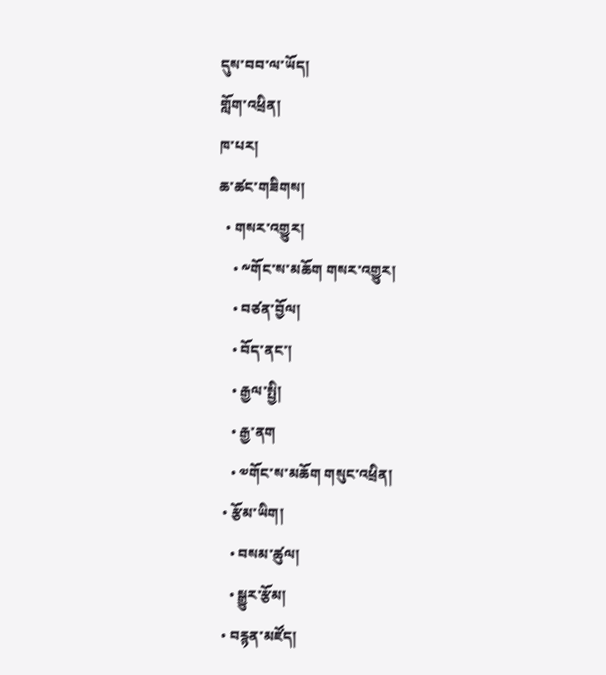དུས་བབ་ལ་ཡོད།
གློག་འཕྲིན།
ཁ་པར།
ཆ་ཚང་གཟིགས།
  • གསར་འགྱུར།
    • ༸གོང་ས་མཆོག གསར་འགྱུར།
    • བཙན་བྱོལ།
    • བོད་ནང་།
    • རྒྱལ་སྤྱི།
    • རྒྱ་ནག
    • ༧གོང་ས་མཆོག གསུང་འཕྲིན།
  • རྩོམ་ཡིག།
    • བསམ་ཚུལ།
    • སྒྱུར་རྩོམ།
  • བརྙན་མཛོད།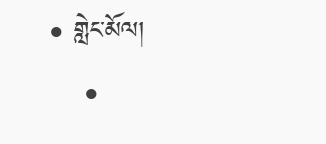• གླེང་མོལ།
    •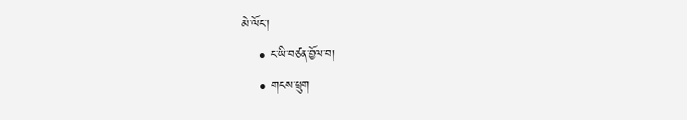མེ་ལོང་།
    • ང་ཡི་བཙན་བྱོལ་བ།
    • གངས་ཕྲུག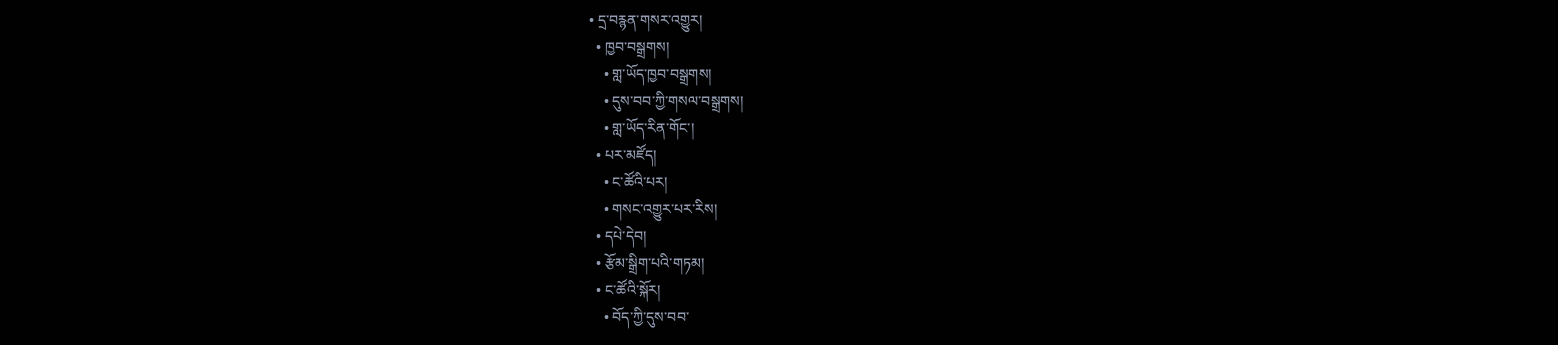• དྲ་བརྙན་གསར་འགྱུར།
  • ཁྱབ་བསྒྲགས།
    • གླ་ཡོད་ཁྱབ་བསྒྲགས།
    • དུས་བབ་ཀྱི་གསལ་བསྒྲགས།
    • གླ་ཡོད་རིན་གོང་།
  • པར་མཛོད།
    • ང་ཚོའི་པར།
    • གསང་འགྱུར་པར་རིས།
  • དཔེ་དེབ།
  • རྩོམ་སྒྲིག་པའི་གཏམ།
  • ང་ཚོའི་སྐོར།
    • བོད་ཀྱི་དུས་བབ་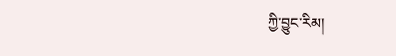ཀྱི་བྱུང་རིམ།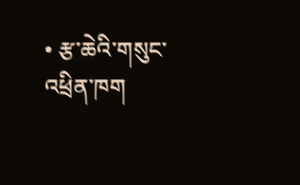• རྩ་ཆེའི་གསུང་འཕྲིན་ཁག